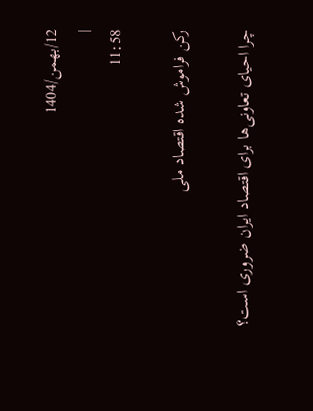12/بهمن/1404
|
11:58

رکن فراموش شده اقتصاد ملی

چرا احیای تعاونی‌ها برای اقتصاد ایران ضروری است؟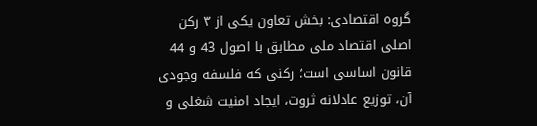گروه اقتصادی: بخش تعاون یکی از ۳ رکن اصلی اقتصاد ملی مطابق با اصول 43 و 44 قانون اساسی است؛ رکنی که فلسفه وجودی آن، توزیع عادلانه ثروت، ایجاد امنیت شغلی و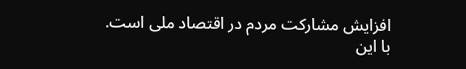افزایش مشارکت مردم در اقتصاد ملی است. با این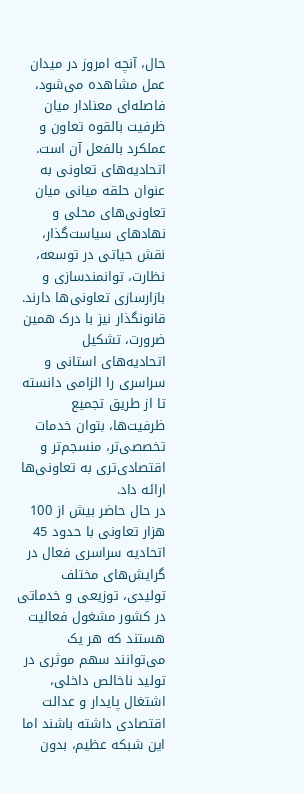حال، آنچه امروز در میدان عمل مشاهده می‌شود، فاصله‌ای معنادار میان ظرفیت بالقوه تعاون و عملکرد بالفعل آن است.
اتحادیه‌های تعاونی به عنوان حلقه میانی میان تعاونی‌های محلی و نهادهای سیاست‌گذار، نقش حیاتی در توسعه، نظارت، توانمندسازی و بازارسازی تعاونی‌ها دارند. قانونگذار نیز با درک همین ضرورت، تشکیل اتحادیه‌های استانی و سراسری را الزامی دانسته تا از طریق تجمیع ظرفیت‌ها، بتوان خدمات تخصصی‌تر، منسجم‌تر و اقتصادی‌تری به تعاونی‌ها ارائه داد.
در حال حاضر بیش از 100 هزار تعاونی با حدود 45  اتحادیه سراسری فعال در گرایش‌های مختلف تولیدی، توزیعی و خدماتی در کشور مشغول فعالیت هستند که هر یک می‌توانند سهم موثری در تولید ناخالص داخلی، اشتغال پایدار و عدالت اقتصادی داشته باشند اما این شبکه عظیم، بدون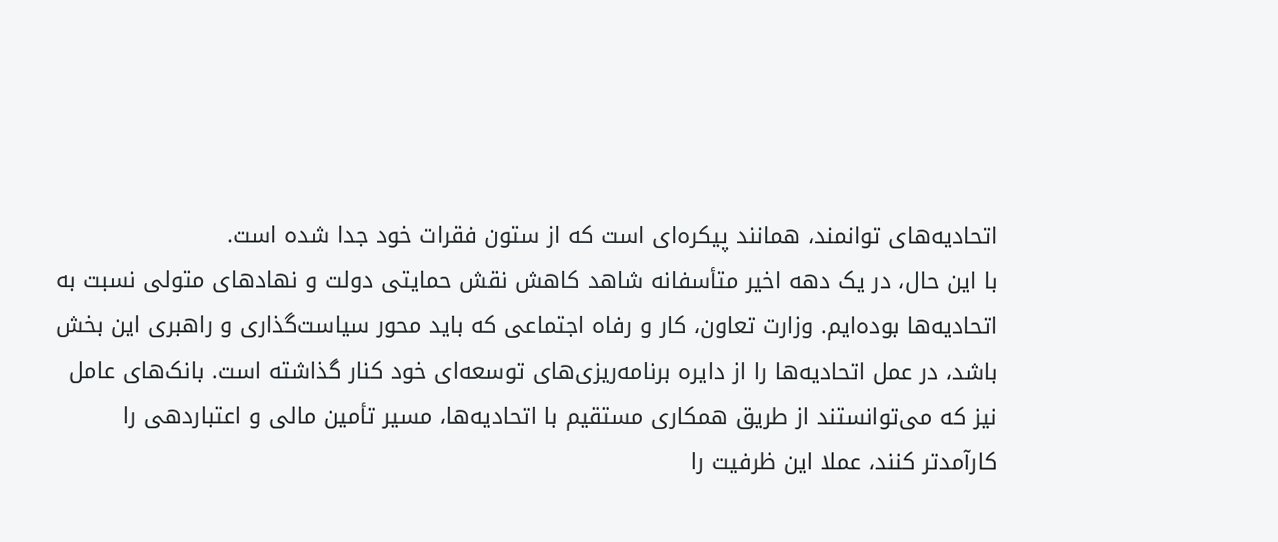اتحادیه‌های توانمند، همانند پیکره‌ای است که از ستون فقرات خود جدا شده است.
با این حال، در یک دهه اخیر متأسفانه شاهد کاهش نقش حمایتی دولت و نهادهای متولی نسبت به اتحادیه‌ها بوده‌ایم. وزارت تعاون، کار و رفاه اجتماعی که باید محور سیاست‌گذاری و راهبری این بخش باشد، در عمل اتحادیه‌ها را از دایره برنامه‌ریزی‌های توسعه‌ای خود کنار گذاشته است. بانک‌های عامل نیز که می‌توانستند از طریق همکاری مستقیم با اتحادیه‌ها، مسیر تأمین مالی و اعتباردهی را کارآمدتر کنند، عملا این ظرفیت را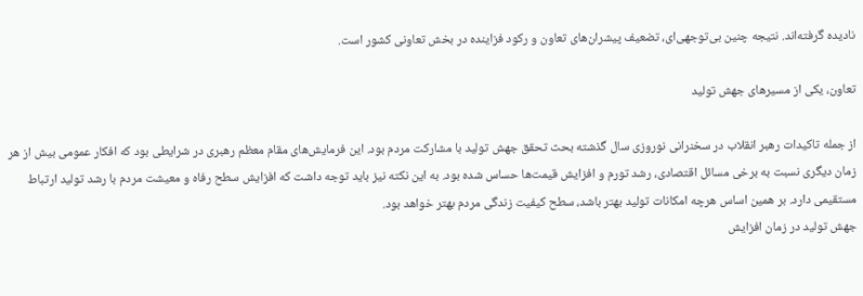نادیده گرفته‌اند. نتیجه چنین بی‌توجهی‌ای، تضعیف پیشران‌های تعاون و رکود فزاینده در بخش تعاونی کشور است.

تعاون، یکی از مسیرهای جهش‌ تولید

از جمله تاکیدات رهبر انقلاب در سخنرانی نوروزی سال گذشته بحث تحقق جهش تولید با مشارکت مردم بود. این فرمایش‌های مقام معظم رهبری در شرایطی بود که افکار عمومی بیش از هر زمان دیگری نسبت به برخی مسائل اقتصادی، رشد تورم و افزایش قیمت‌ها حساس شده بود. به این نکته نیز باید توجه داشت که افزایش سطح رفاه و معیشت مردم با رشد تولید ارتباط مستقیمی دارد. بر همین اساس هرچه امکانات تولید بهتر باشد، سطح کیفیت زندگی مردم بهتر خواهد بود.
جهش تولید در زمان افزایش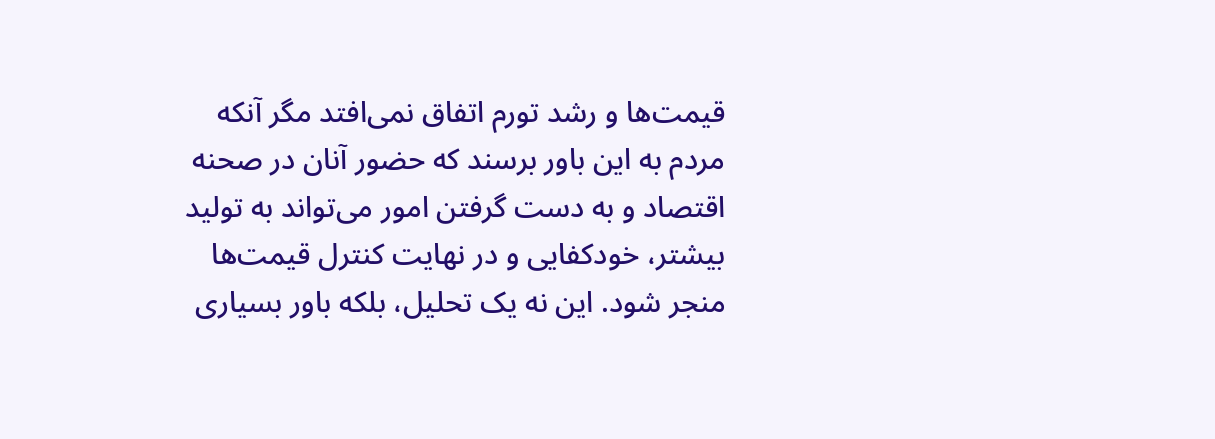قیمت‌ها و رشد تورم اتفاق نمی‌افتد مگر آنکه مردم به این باور برسند که حضور آنان در صحنه اقتصاد و به دست گرفتن امور می‌تواند به تولید بیشتر، خودکفایی و در نهایت کنترل قیمت‌ها منجر شود. این نه یک تحلیل،‌ بلکه باور بسیاری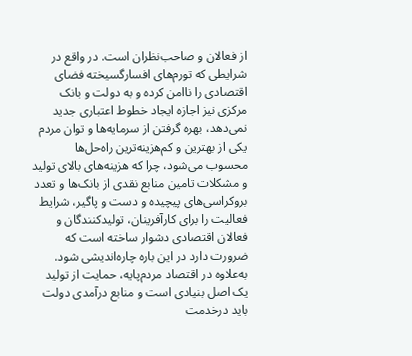از فعالان و صاحب‌نظران است. در واقع در شرایطی که تورم‌های افسارگسیخته فضای اقتصادی را ناامن کرده و به دولت و بانک مرکزی نیز اجازه ایجاد خطوط اعتباری جدید نمی‌دهد، بهره گرفتن از سرمایه‌ها و توان مردم یکی از بهترین و کم‌هزینه‌ترین راه‌حل‌ها محسوب می‌شود، چرا که هزینه‌های بالای تولید و مشکلات تامین منابع نقدی از بانک‌ها و تعدد بروکراسی‌های پیچیده و دست و پاگیر، شرایط فعالیت را برای کارآفرینان، تولیدکنندگان و فعالان اقتصادی دشوار ساخته است که ضرورت دارد در این باره چاره‌اندیشی شود.
به‌علاوه در اقتصاد مردم‌پایه، حمایت از تولید یک اصل بنیادی است و منابع درآمدی دولت باید درخدمت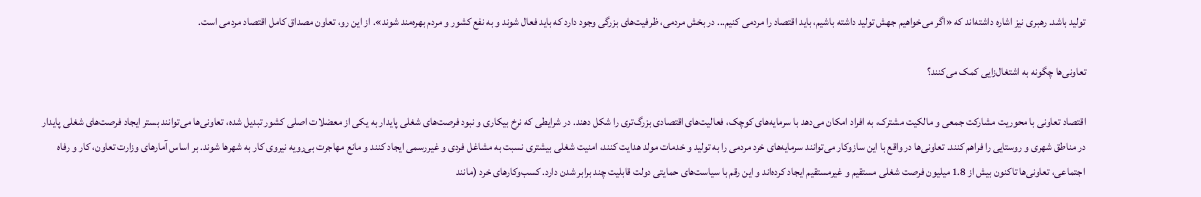تولید باشد. رهبری نیز اشاره داشته‌اند که «اگر می‌خواهیم جهش تولید داشته باشیم، باید اقتصاد را مردمی کنیم... در بخش مردمی، ظرفیت‌های بزرگی وجود دارد که باید فعال شوند و به نفع کشور و مردم بهره‌مند شوند». از این رو، تعاون مصداق کامل اقتصاد مردمی است.

تعاونی‌ها چگونه به اشتغال‌زایی کمک می‌کنند؟

اقتصاد تعاونی با محوریت مشارکت جمعی و مالکیت مشترک، به افراد امکان می‌دهد با سرمایه‌های کوچک، فعالیت‌های اقتصادی بزرگ‌تری را شکل دهند. در شرایطی که نرخ بیکاری و نبود فرصت‌های شغلی پایدار به یکی از معضلات اصلی کشور تبدیل شده، تعاونی‌ها می‌توانند بستر ایجاد فرصت‌های شغلی پایدار در مناطق شهری و روستایی را فراهم کنند. تعاونی‌ها در واقع با این سازوکار می‌توانند سرمایه‌های خرد مردمی را به تولید و خدمات مولد هدایت کنند، امنیت شغلی بیشتری نسبت به مشاغل فردی و غیررسمی ایجاد کنند و مانع مهاجرت بی‌رویه نیروی کار به شهرها شوند. بر اساس آمارهای وزارت تعاون، کار و رفاه اجتماعی، تعاونی‌ها تاکنون بیش از 1.8 میلیون فرصت شغلی مستقیم و غیرمستقیم ایجاد کرده‌اند و این رقم با سیاست‌های حمایتی دولت قابلیت چند برابر شدن دارد. کسب‌وکارهای خرد (مانند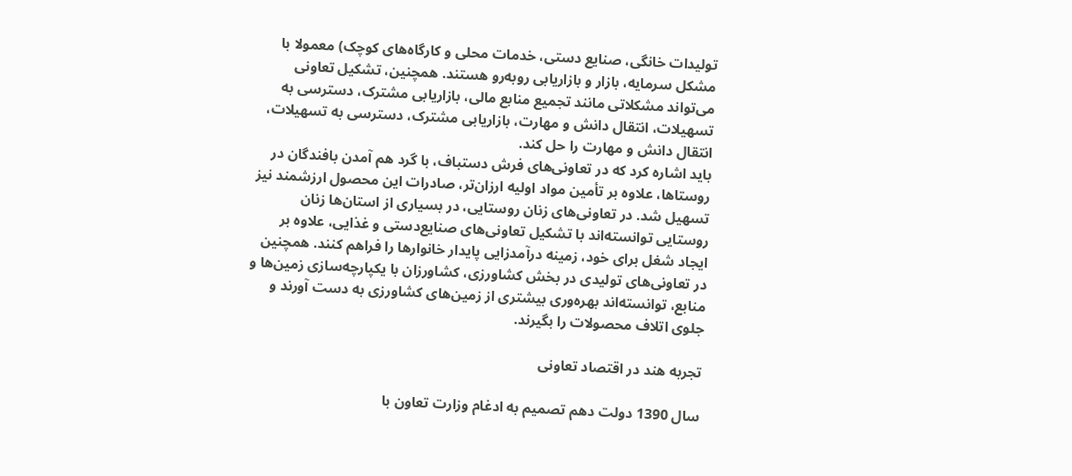تولیدات خانگی، صنایع دستی، خدمات محلی و کارگاه‌های کوچک) معمولا با مشکل سرمایه، بازار و بازاریابی روبه‌رو هستند. همچنین، تشکیل تعاونی می‌تواند مشکلاتی مانند تجمیع منابع مالی، بازاریابی مشترک، دسترسی به تسهیلات، انتقال دانش و مهارت، بازاریابی مشترک، دسترسی به تسهیلات، انتقال دانش و مهارت را حل کند.
باید اشاره کرد که در تعاونی‌های فرش دستباف، با گرد هم آمدن بافندگان در روستاها، علاوه بر تأمین مواد اولیه ارزان‌تر، صادرات این محصول ارزشمند نیز تسهیل شد. در تعاونی‌های زنان روستایی، در بسیاری از استان‌ها زنان روستایی توانسته‌اند با تشکیل تعاونی‌های صنایع‌دستی و غذایی، علاوه بر ایجاد شغل برای خود، زمینه درآمدزایی پایدار خانوارها را فراهم کنند. همچنین در تعاونی‌های تولیدی در بخش کشاورزی، کشاورزان با یکپارچه‌سازی زمین‌ها و منابع، توانسته‌اند بهره‌وری بیشتری از زمین‌های کشاورزی به دست آورند و جلوی اتلاف محصولات را بگیرند.

تجربه هند در اقتصاد تعاونی

سال 1390 دولت دهم تصمیم به ادغام وزارت تعاون با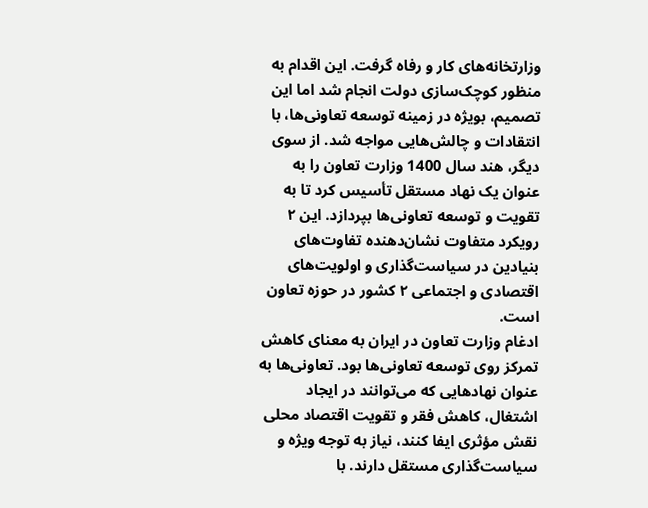وزارتخانه‌های کار و رفاه گرفت. این اقدام به منظور کوچک‌سازی دولت انجام شد اما این تصمیم، بویژه در زمینه توسعه تعاونی‌ها، با انتقادات و چالش‌هایی مواجه شد. از سوی دیگر، هند سال 1400 وزارت تعاون را به عنوان یک نهاد مستقل تأسیس کرد تا به تقویت و توسعه تعاونی‌ها بپردازد. این ۲ رویکرد متفاوت نشان‌دهنده تفاوت‌های بنیادین در سیاست‌گذاری و اولویت‌های اقتصادی و اجتماعی ۲ کشور در حوزه تعاون است.
ادغام وزارت تعاون در ایران به معنای کاهش تمرکز روی توسعه تعاونی‌ها بود. تعاونی‌ها به عنوان نهادهایی که می‌توانند در ایجاد اشتغال، کاهش فقر و تقویت اقتصاد محلی نقش مؤثری ایفا کنند، نیاز به توجه ویژه و سیاست‌گذاری مستقل دارند. با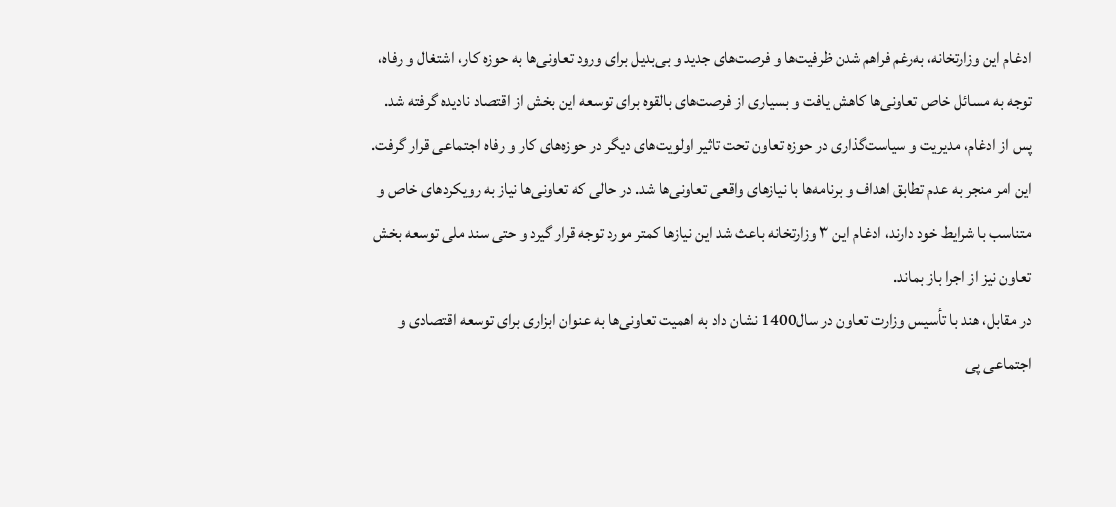ادغام این وزارتخانه، به‌رغم فراهم شدن ظرفیت‌ها و فرصت‌های جدید و بی‌بدیل برای ورود تعاونی‌ها به حوزه کار، اشتغال و رفاه، توجه به مسائل خاص تعاونی‌ها کاهش یافت و بسیاری از فرصت‌های بالقوه برای توسعه این بخش از اقتصاد نادیده گرفته شد.
پس از ادغام، مدیریت و سیاست‌گذاری در حوزه تعاون تحت تاثیر اولویت‌های دیگر در حوزه‌های کار و رفاه اجتماعی قرار گرفت. این امر منجر به عدم تطابق اهداف و برنامه‌ها با نیازهای واقعی تعاونی‌ها شد. در حالی که تعاونی‌ها نیاز به رویکردهای خاص و متناسب با شرایط خود دارند، ادغام این ۳ وزارتخانه باعث شد این نیازها کمتر مورد توجه قرار گیرد و حتی سند ملی توسعه بخش تعاون نیز از اجرا باز بماند.
در مقابل، هند با تأسیس وزارت تعاون در سال1400 نشان داد به اهمیت تعاونی‌ها به عنوان ابزاری برای توسعه اقتصادی و اجتماعی پی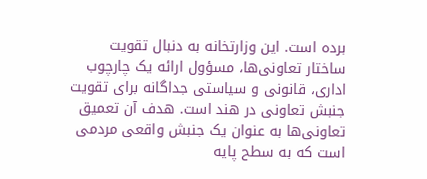برده است. این وزارتخانه به دنبال تقویت ساختار تعاونی‌ها، مسؤول ارائه یک چارچوب اداری، قانونی و سیاستی جداگانه برای تقویت جنبش تعاونی در هند است. هدف آن تعمیق تعاونی‌ها به عنوان یک جنبش واقعی مردمی است که به سطح پایه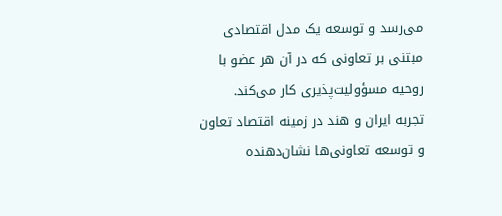می‌رسد و توسعه یک مدل اقتصادی مبتنی بر تعاونی که در آن هر عضو با روحیه مسؤولیت‌پذیری کار می‌کند.
تجربه ایران و هند در زمینه اقتصاد تعاون و توسعه تعاونی‌ها نشان‌دهنده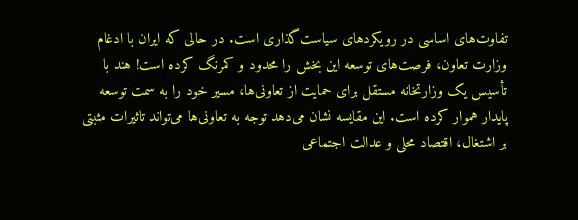تفاوت‌های اساسی در رویکردهای سیاست‌گذاری است. در حالی که ایران با ادغام وزارت تعاون، فرصت‌های توسعه این بخش را محدود و کمرنگ کرده است! هند با تأسیس یک وزارتخانه مستقل برای حمایت از تعاونی‌ها، مسیر خود را به سمت توسعه پایدار هموار کرده است. این مقایسه نشان می‌دهد توجه به تعاونی‌ها می‌تواند تاثیرات مثبتی بر اشتغال، اقتصاد محلی و عدالت اجتماعی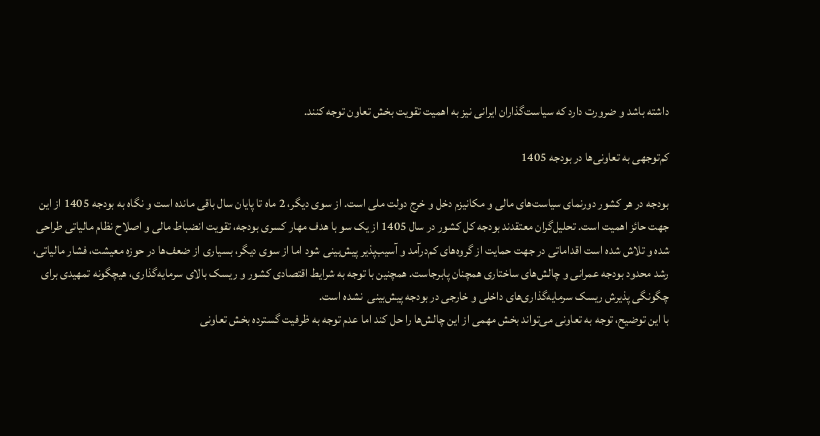داشته باشد و ضرورت دارد که سیاست‌گذاران ایرانی نیز به اهمیت تقویت بخش تعاون توجه کنند.

کم‌توجهی به تعاونی‌ها در بودجه 1405

بودجه در هر کشور دورنمای سیاست‌های مالی و مکانیزم دخل و خرج دولت ملی است. از سوی دیگر، 2 ماه تا پایان سال باقی مانده است و نگاه به بودجه 1405 از این جهت حائز اهمیت است. تحلیل‌گران معتقدند بودجه کل کشور در سال 1405 از یک سو با هدف مهار کسری بودجه، تقویت انضباط مالی و اصلاح نظام مالیاتی طراحی شده و تلاش شده است اقداماتی در جهت حمایت از گروه‌های کم‌درآمد و آسیب‌پذیر پیش‌بینی شود اما از سوی دیگر، بسیاری از ضعف‌ها در حوزه معیشت، فشار مالیاتی، رشد محدود بودجه عمرانی و چالش‌های ساختاری همچنان پابرجاست. همچنین با توجه به شرایط اقتصادی کشور و ریسک بالای سرمایه‌گذاری، هیچگونه تمهیدی برای چگونگی پذیرش ریسک سرمایه‌گذاری‌های داخلی و خارجی در بودجه پیش‌بینی  نشده است.
با این توضیح، توجه به تعاونی می‌تواند بخش مهمی از این چالش‌ها را حل کند اما عدم توجه به ظرفیت گسترده بخش تعاونی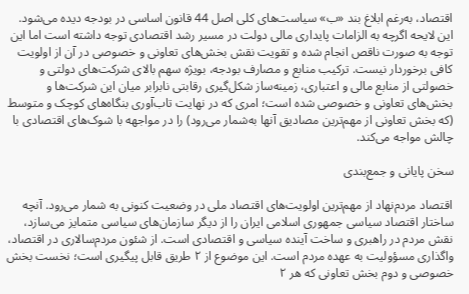اقتصاد، به‌رغم ابلاغ بند «ب» سیاست‌های کلی اصل 44 قانون اساسی در بودجه دیده می‌شود. این لایحه اگرچه به الزامات پایداری مالی دولت در مسیر رشد اقتصادی توجه داشته است اما این توجه به ‌صورت ناقص انجام شده و تقویت نقش بخش‌های تعاونی و خصوصی در آن از اولویت کافی برخوردار نیست. ترکیب منابع و مصارف بودجه، بویژه سهم بالای شرکت‌های دولتی و خصولتی از منابع مالی و اعتباری، زمینه‌ساز شکل‌گیری رقابتی نابرابر میان این شرکت‌ها و بخش‌های تعاونی و خصوصی شده است؛ امری که در نهایت تاب‌آوری بنگاه‌های کوچک و متوسط (که بخش تعاونی از مهم‌ترین مصادیق آنها به‌شمار می‌رود) را در مواجهه با شوک‌های اقتصادی با چالش مواجه می‌کند.

سخن پایانی و جمع‌بندی

اقتصاد مردم‌نهاد از مهم‌ترین اولویت‌های اقتصاد ملی در وضعیت کنونی به شمار می‌رود. آنچه ساختار اقتصاد سیاسی جمهوری اسلامی ایران را از دیگر سازمان‌های سیاسی متمایز می‌سازد، نقش مردم در راهبری و ساخت آینده سیاسی و اقتصادی است. از شئون مردم‌سالاری در اقتصاد، واگذاری مسؤولیت به عهده مردم است. این موضوع از ۲ طریق قابل پیگیری است؛ نخست بخش خصوصی و دوم بخش تعاونی که هر ۲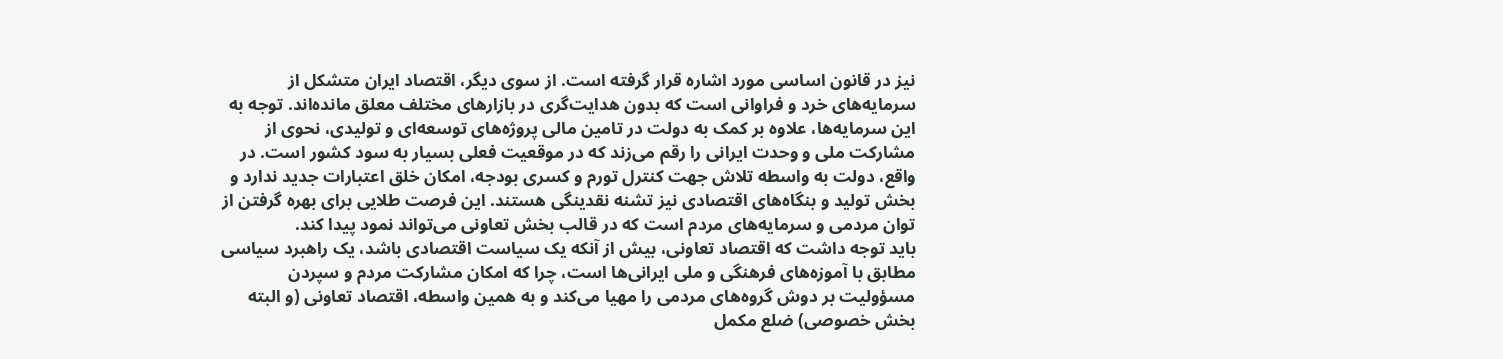نیز در قانون اساسی مورد اشاره قرار گرفته است. از سوی دیگر، اقتصاد ایران متشکل از سرمایه‌های خرد و فراوانی است که بدون هدایت‌گری در بازارهای مختلف معلق مانده‌اند. توجه به این سرمایه‌ها، علاوه بر کمک به دولت در تامین مالی پروژه‌های توسعه‌ای و تولیدی، نحوی از مشارکت ملی و وحدت ایرانی را رقم می‌زند که در موقعیت فعلی بسیار به سود کشور است. در واقع، دولت به واسطه تلاش جهت کنترل تورم و کسری بودجه، امکان خلق اعتبارات جدید ندارد و بخش تولید و بنگاه‌های اقتصادی نیز تشنه نقدینگی هستند. این فرصت طلایی برای بهره‌ گرفتن از توان مردمی و سرمایه‌های مردم است که در قالب بخش تعاونی می‌تواند نمود پیدا کند.
باید توجه داشت که اقتصاد تعاونی، بیش از آنکه یک سیاست اقتصادی باشد، یک راهبرد سیاسی مطابق با آموزه‌های فرهنگی و ملی ایرانی‌ها است، چرا که امکان مشارکت مردم و سپردن مسؤولیت بر دوش گروه‌های مردمی را مهیا می‌کند و به همین واسطه، اقتصاد تعاونی (و البته بخش خصوصی) ضلع مکمل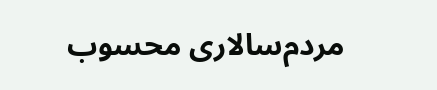مردم‌سالاری محسوب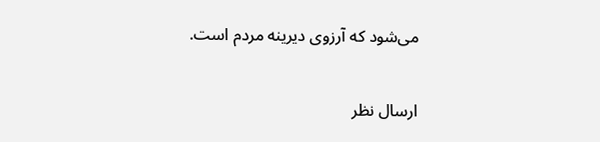می‌شود که آرزوی دیرینه مردم است.

ارسال نظر